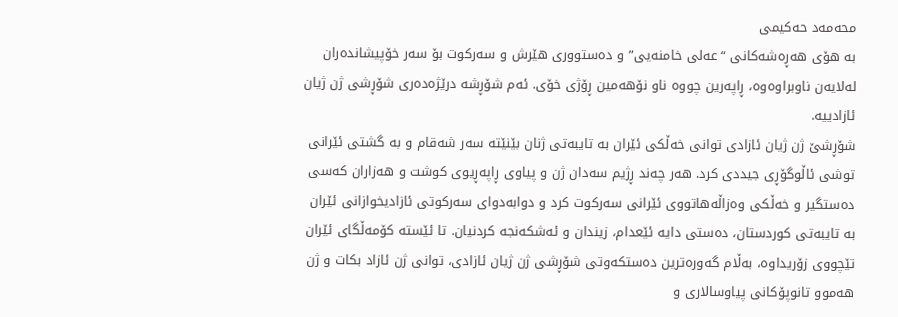محەمەد حەکیمی
بە هۆی هەڕەشەکانی “عەلی خامنەیی” و دەستووری هێرش و سەرکوت بۆ سەر خۆپیشاندەران لەلایەن ناوبراوەوە، ڕاپەرین چووە ناو نۆهەمین ڕۆژی خۆی. ئەم شۆڕشە درێژەدەری شۆڕشی ژن ژیان ئازادییە.
شۆڕشێ ژن ژیان ئازادی توانی خەڵکی ئێران بە تایبەتی ژنان بێنێتە سەر شەقام و بە گشتی ئێرانی توشی ئاڵوگۆڕی جیددی کرد. هەر چەند ڕژیم سەدان ژن و پیاوی ڕاپەڕیوی کوشت و هەزاران کەسی دەستگیر و خەڵکی وەزاڵەهاتووی ئێرانی سەرکوت کرد و دوابەدوای سەرکوتی ئازادیخوازانی ئێران بە تایبەتی کوردستان، دەستی دایە ئێعدام، زیندان و ئەشکەنجە کردنیان. تا ئێستە کۆمەڵگای ئێران تێچووی زۆریداوە، بەڵام گەورەترین دەستکەوتی شۆڕشی ژن ژیان ئازادی، توانی ژن ئازاد بکات و ژن هەموو تانوپۆکانی پیاوسالاری و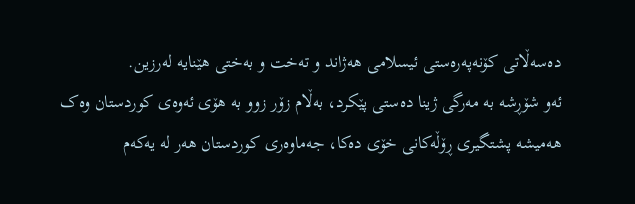دەسەڵاتی کۆنەپەرەستی ئیسلامی هەژاند و تەخت و بەختی هێنایە لەرزین.
ئەو شۆڕشە بە مەرگی ژینا دەستی پێکرد، بەڵام زۆر زوو بە هۆی ئەوەی کوردستان وەک هەمیشە پشتگیری ڕۆڵەکانی خۆی دەکا، جەماوەری کوردستان هەر لە یەکەم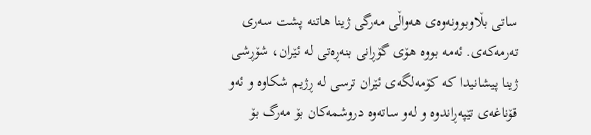ساتی بڵاوبوونەوەی هەواڵی مەرگی ژینا هاتنە پشت سەری تەرمەکەی. ئەمە بووە هۆی گۆڕانی بنەڕەتی لە ئێران، شۆڕشی ژینا پیشانیدا کە کۆمەلگەی ئێران ترسی لە ڕژیم شکاوە و ئەو قۆناغەی تێپەڕاندوە و لەو ساتەوە دروشمەکان بۆ مەرگ بۆ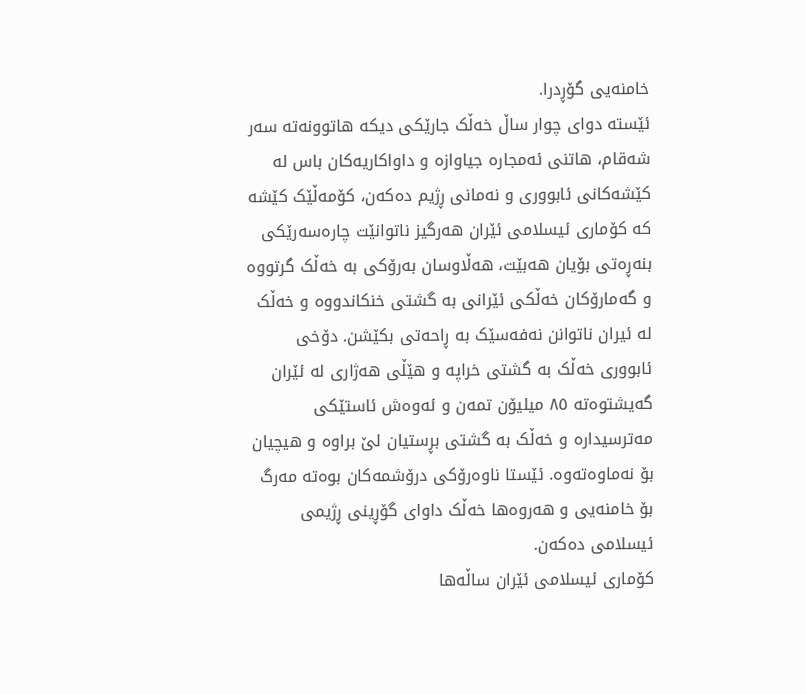خامنەیی گۆڕدرا.
ئێستە دوای چوار ساڵ خەڵک جارێکی دیکە هاتوونەتە سەر شەقام، هاتنی ئەمجارە جیاوازە و داواکاریەکان باس لە کێشەکانی ئابووری و نەمانی ڕژیم دەکەن، کۆمەڵێک کێشە کە کۆماری ئیسلامی ئێران هەرگیز ناتوانێت چارەسەرێکی بنەڕەتی بۆیان هەبێت، هەڵاوسان بەرۆکی بە خەڵک گرتووە و گەمارۆکان خەڵکی ئێرانی بە گشتی خنکاندووە و خەڵک لە ئیران ناتوانن نەفەسێک بە ڕاحەتی بکێشن. دۆخی ئابووری خەڵک بە گشتی خراپە و هێڵی هەژاری لە ئێران گەیشتوەتە ٨٥ میلیۆن تمەن و ئەوەش ئاستێکی مەترسیدارە و خەڵک بە گشتی بڕستیان لێ براوە و هیچیان بۆ نەماوەتەوە. ئێستا ناوەرۆکی درۆشمەکان بوەتە مەرگ بۆ خامنەیی و هەروەها خەڵک داوای گۆڕینی ڕژیمی ئیسلامی دەکەن.
کۆماری ئیسلامی ئێران ساڵەها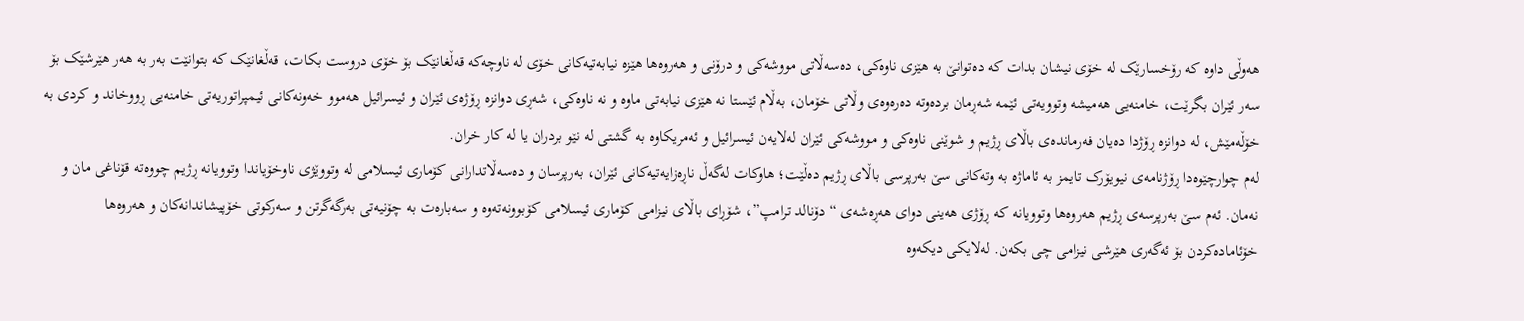هەوڵی داوە کە رۆخسارێک لە خۆی نیشان بدات کە دەتوانێ بە هێزی ناوەکی، دەسەڵاتی مووشەکی و درۆنی و هەروەها هێزە نیابەتیەکانی خۆی لە ناوچەکە قەڵغانێک بۆ خۆی دروست بکات، قەڵغانێک کە بتوانێت بەر بە هەر هێرشێک بۆ سەر ئێران بگرێت، خامنەیی هەمیشە وتوویەتی ئێمە شەڕمان بردەوتە دەرەوەی وڵاتی خۆمان، بەڵام ئێستا نە هێزی نیابەتی ماوە و نە ناوەکی، شەڕی دوانزە ڕۆژەی ئێران و ئیسرائیل هەموو خەونەکانی ئیمپراتوریەتی خامنەیی ڕووخاند و کردی بە خۆڵەمێش، لە دوانزە ڕۆژدا دەیان فەرماندەی باڵای ڕژیم و شوێنی ناوەکی و مووشەکی ئێران لەلایەن ئیسرائیل و ئەمریکاوە بە گشتی لە نێو بردران یا لە کار خران.
لەم چوارچێوەدا ڕۆژنامەی نیویۆرک تایمز بە ئاماژە بە وتەکانی سێ بەرپرسی باڵای ڕژیم دەڵێت؛ هاوکات لەگەڵ ناڕەزایەتیەکانی ئێران، بەرپرسان و دەسەڵاتدارانی کۆماری ئیسلامی لە وتووێژی ناوخۆیاندا وتوویانە ڕژیم چووەتە قۆناغی مان و نەمان. ئەم سێ بەرپرسەی ڕژیم هەروەها وتوویانە کە ڕۆژی هەینی دوای هەڕەشەی “دۆنالد ترامپ”، شۆڕای باڵای نیزامی کۆماری ئیسلامی کۆبوونەتەوە و سەبارەت بە چۆنیەتی بەرگەگرتن و سەرکوتی خۆپیشاندانەکان و هەروەها خۆئامادەکردن بۆ ئەگەری هێرشی نیزامی چی بکەن. لەلایکی دیکەوە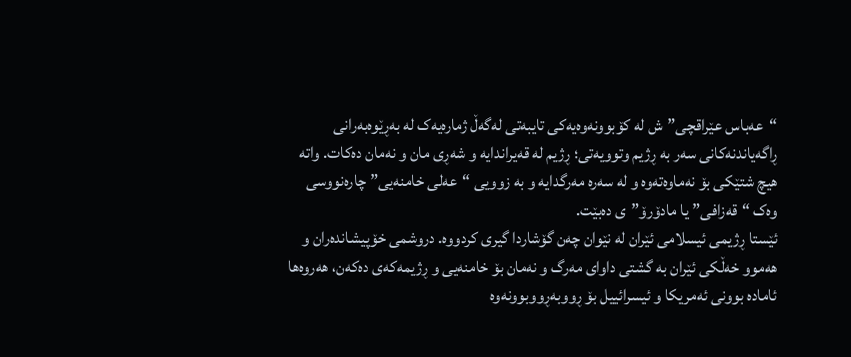“عەباس عێراقچی”ش لە کۆبوونەوەیەکی تایبەتی لەگەڵ ژمارەیەک لە بەڕێوەبەرانی ڕاگەیاندنەکانی سەر بە ڕژیم وتوویەتی؛ ڕژیم لە قەیراندایە و شەڕی مان و نەمان دەکات. واتە هیچ شتێکی بۆ نەماوەتەوە و لە سەرە مەرگدایە و بە زوویی “عەلی خامنەیی” چارەنووسی وەک “قەزافی” یا مادۆرۆ”ی دەبێت.
ئێستا ڕژیمی ئیسلامی ئێران لە نێوان چەن گۆشاردا گیری کردووە. دروشمی خۆپیشاندەران و هەموو خەڵکی ئێران بە گشتی داوای مەرگ و نەمان بۆ خامنەیی و ڕژیمەکەی دەکەن، هەروەها ئامادە بوونی ئەمریکا و ئیسرائییل بۆ ڕووبەڕووبوونەوە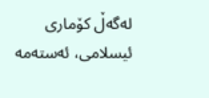لەگەڵ کۆماری ئیسلامی، ئەستەمە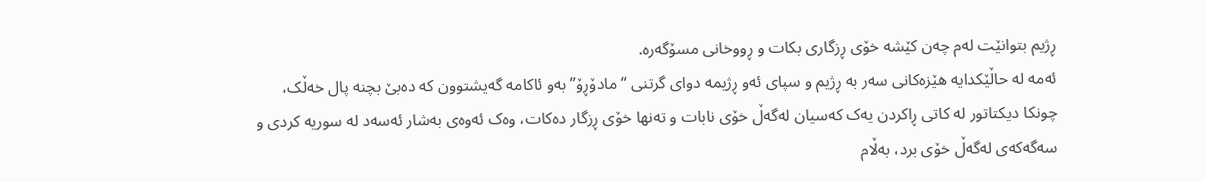ڕژیم بتوانێت لەم چەن کێشە خۆی ڕزگاری بکات و ڕووخانی مسۆگەرە.
ئەمە لە حاڵێکدایە هێزەکانی سەر بە ڕژیم و سپای ئەو ڕژیمە دوای گرتنی “مادۆڕۆ” بەو ئاکامە گەیشتوون کە دەبێ بچنە پال خەڵک، چونکا دیکتاتور لە کاتی ڕاکردن یەک کەسیان لەگەڵ خۆی نابات و تەنها خۆی ڕزگار دەکات، وەک ئەوەی بەشار ئەسەد لە سوریە کردی و سەگەکەی لەگەڵ خۆی برد، بەڵام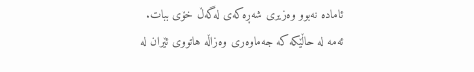ئامادە نەبوو وەزیری شەڕەکەی لەگەڵ خۆی ببات.
ئەمە لە حاڵێکە کە جەماوەری وەزاڵە هاتووی ئێران لە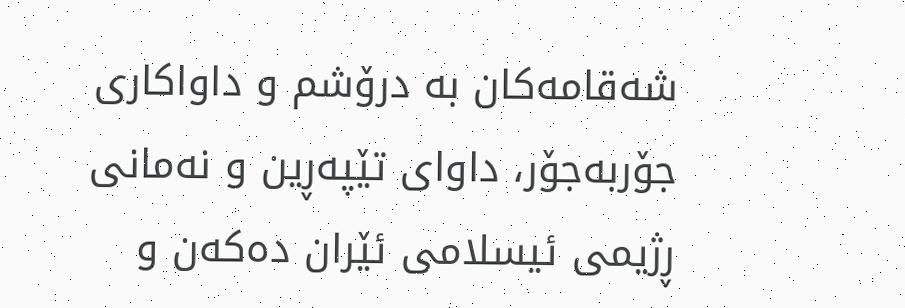شەقامەکان بە درۆشم و داواکاری جۆربەجۆر، داوای تێپەڕین و نەمانی ڕژیمی ئیسلامی ئێران دەکەن و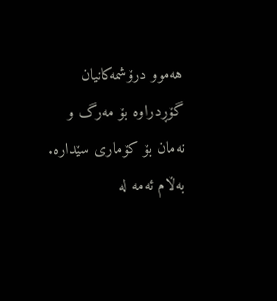هەموو درۆشمەکانیان گۆڕدراوە بۆ مەرگ و نەمان بۆ کۆماری سێدارە.
بەڵام ئەمە لە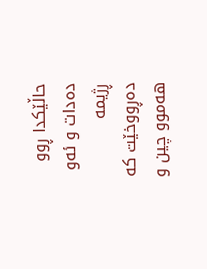حاڵێکدا ڕوو دەدات و ئەو ڕژیمە دەڕووخێت کە هەموو چین و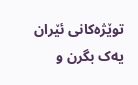توێژەکانی ئێران یەک بگرن و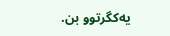یەکگرتوو بن.